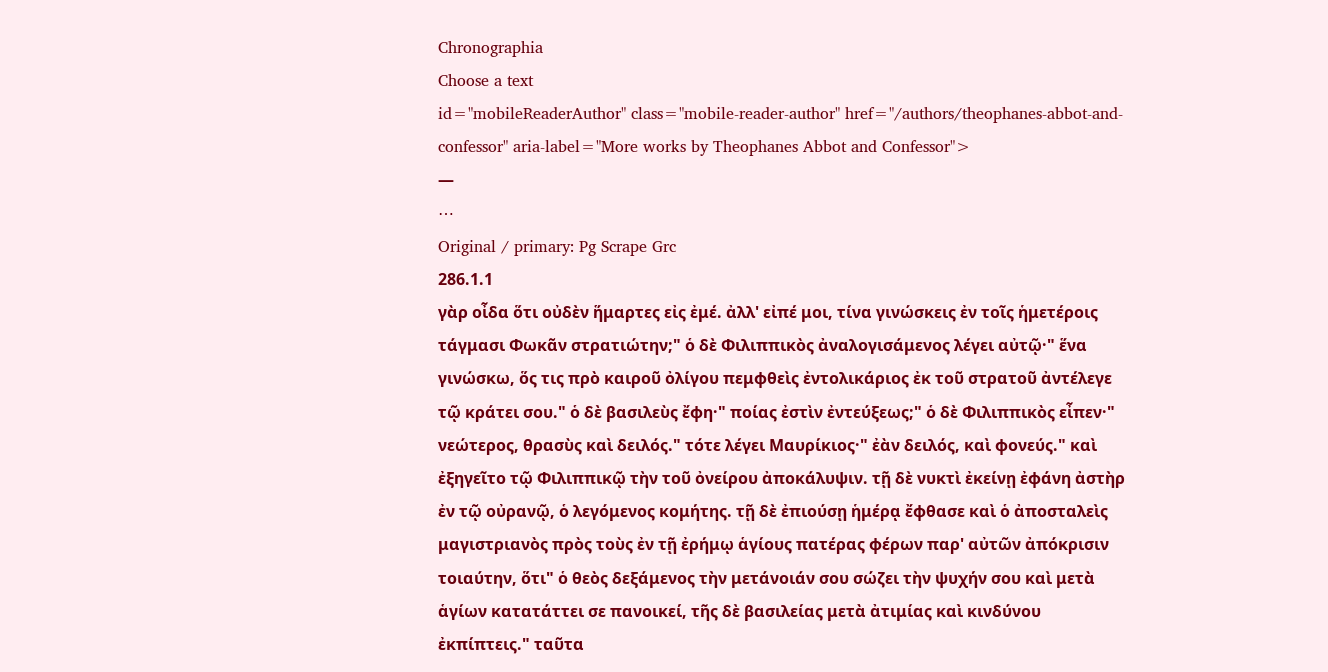Chronographia
Choose a text
id="mobileReaderAuthor" class="mobile-reader-author" href="/authors/theophanes-abbot-and-confessor" aria-label="More works by Theophanes Abbot and Confessor">
—
⋯
Original / primary: Pg Scrape Grc
286.1.1
γὰρ οἶδα ὅτι οὐδὲν ἥμαρτες εἰς ἐμέ. ἀλλ' εἰπέ μοι, τίνα γινώσκεις ἐν τοῖς ἡμετέροις τάγμασι Φωκᾶν στρατιώτην;" ὁ δὲ Φιλιππικὸς ἀναλογισάμενος λέγει αὐτῷ·" ἕνα γινώσκω, ὅς τις πρὸ καιροῦ ὀλίγου πεμφθεὶς ἐντολικάριος ἐκ τοῦ στρατοῦ ἀντέλεγε τῷ κράτει σου." ὁ δὲ βασιλεὺς ἔφη·" ποίας ἐστὶν ἐντεύξεως;" ὁ δὲ Φιλιππικὸς εἶπεν·" νεώτερος, θρασὺς καὶ δειλός." τότε λέγει Μαυρίκιος·" ἐὰν δειλός, καὶ φονεύς." καὶ ἐξηγεῖτο τῷ Φιλιππικῷ τὴν τοῦ ὀνείρου ἀποκάλυψιν. τῇ δὲ νυκτὶ ἐκείνῃ ἐφάνη ἀστὴρ ἐν τῷ οὐρανῷ, ὁ λεγόμενος κομήτης. τῇ δὲ ἐπιούσῃ ἡμέρᾳ ἔφθασε καὶ ὁ ἀποσταλεὶς μαγιστριανὸς πρὸς τοὺς ἐν τῇ ἐρήμῳ ἁγίους πατέρας φέρων παρ' αὐτῶν ἀπόκρισιν τοιαύτην, ὅτι" ὁ θεὸς δεξάμενος τὴν μετάνοιάν σου σώζει τὴν ψυχήν σου καὶ μετὰ ἁγίων κατατάττει σε πανοικεί, τῆς δὲ βασιλείας μετὰ ἀτιμίας καὶ κινδύνου ἐκπίπτεις." ταῦτα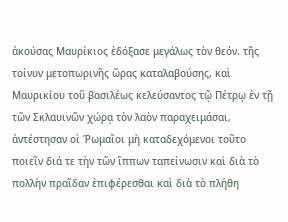ἀκούσας Μαυρίκιος ἐδόξασε μεγάλως τὸν θεόν. τῆς τοίνυν μετοπωρινῆς ὥρας καταλαβούσης, καὶ Μαυρικίου τοῦ βασιλέως κελεύσαντος τῷ Πέτρῳ ἐν τῇ τῶν Σκλαυινῶν χώρᾳ τὸν λαὸν παραχειμάσαι, ἀντέστησαν οἱ Ῥωμαῖοι μὴ καταδεχόμενοι τοῦτο ποιεῖν διά τε τὴν τῶν ἵππων ταπείνωσιν καὶ διὰ τὸ πολλὴν πραῖδαν ἐπιφέρεσθαι καὶ διὰ τὸ πλήθη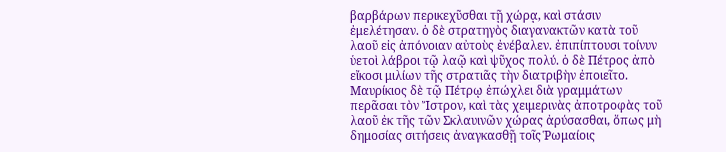βαρβάρων περικεχῦσθαι τῇ χώρᾳ, καὶ στάσιν ἐμελέτησαν. ὁ δὲ στρατηγὸς διαγανακτῶν κατὰ τοῦ λαοῦ εἰς ἀπόνοιαν αὐτοὺς ἐνέβαλεν. ἐπιπίπτουσι τοίνυν ὑετοὶ λάβροι τῷ λαῷ καὶ ψῦχος πολύ. ὁ δὲ Πέτρος ἀπὸ εἴκοσι μιλίων τῆς στρατιᾶς τὴν διατριβὴν ἐποιεῖτο. Μαυρίκιος δὲ τῷ Πέτρῳ ἐπώχλει διὰ γραμμάτων περᾶσαι τὸν Ἴστρον, καὶ τὰς χειμερινὰς ἀποτροφὰς τοῦ λαοῦ ἐκ τῆς τῶν Σκλαυινῶν χώρας ἀρύσασθαι, ὅπως μὴ δημοσίας σιτήσεις ἀναγκασθῇ τοῖς Ῥωμαίοις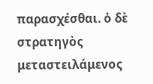παρασχέσθαι. ὁ δὲ στρατηγὸς μεταστειλάμενος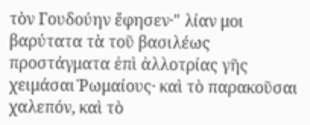τὸν Γουδούην ἔφησεν·" λίαν μοι βαρύτατα τὰ τοῦ βασιλέως προστάγματα ἐπὶ ἀλλοτρίας γῆς χειμάσαι Ῥωμαίους· καὶ τὸ παρακοῦσαι χαλεπόν, καὶ τὸ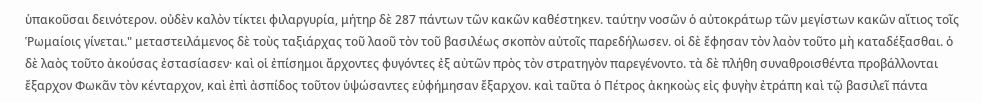ὑπακοῦσαι δεινότερον. οὐδὲν καλὸν τίκτει φιλαργυρία, μήτηρ δὲ 287 πάντων τῶν κακῶν καθέστηκεν. ταύτην νοσῶν ὁ αὐτοκράτωρ τῶν μεγίστων κακῶν αἴτιος τοῖς Ῥωμαίοις γίνεται." μεταστειλάμενος δὲ τοὺς ταξιάρχας τοῦ λαοῦ τὸν τοῦ βασιλέως σκοπὸν αὐτοῖς παρεδήλωσεν. οἱ δὲ ἔφησαν τὸν λαὸν τοῦτο μὴ καταδέξασθαι. ὁ δὲ λαὸς τοῦτο ἀκούσας ἐστασίασεν· καὶ οἱ ἐπίσημοι ἄρχοντες φυγόντες ἐξ αὐτῶν πρὸς τὸν στρατηγὸν παρεγένοντο. τὰ δὲ πλήθη συναθροισθέντα προβάλλονται ἔξαρχον Φωκᾶν τὸν κένταρχον, καὶ ἐπὶ ἀσπίδος τοῦτον ὑψώσαντες εὐφήμησαν ἔξαρχον. καὶ ταῦτα ὁ Πέτρος ἀκηκοὼς εἰς φυγὴν ἐτράπη καὶ τῷ βασιλεῖ πάντα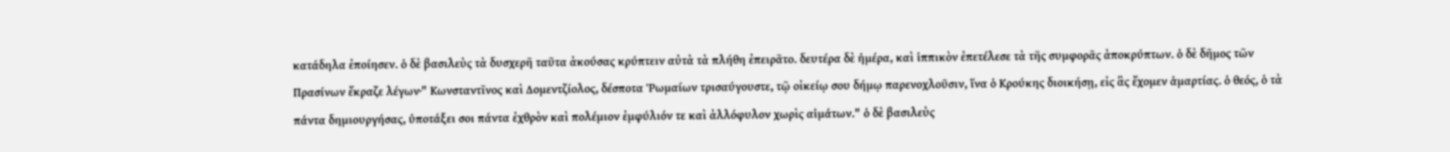κατάδηλα ἐποίησεν. ὁ δὲ βασιλεὺς τὰ δυσχερῆ ταῦτα ἀκούσας κρύπτειν αὐτὰ τὰ πλήθη ἐπειρᾶτο. δευτέρα δὲ ἡμέρα, καὶ ἱππικὸν ἐπετέλεσε τὰ τῆς συμφορᾶς ἀποκρύπτων. ὁ δὲ δῆμος τῶν Πρασίνων ἔκραζε λέγων·" Κωνσταντῖνος καὶ Δομεντζίολος, δέσποτα Ῥωμαίων τρισαύγουστε, τῷ οἰκείῳ σου δήμῳ παρενοχλοῦσιν, ἵνα ὁ Κρούκης διοικήσῃ, εἰς ἃς ἔχομεν ἁμαρτίας. ὁ θεός, ὁ τὰ πάντα δημιουργήσας, ὑποτάξει σοι πάντα ἐχθρὸν καὶ πολέμιον ἐμφύλιόν τε καὶ ἀλλόφυλον χωρὶς αἱμάτων." ὁ δὲ βασιλεὺς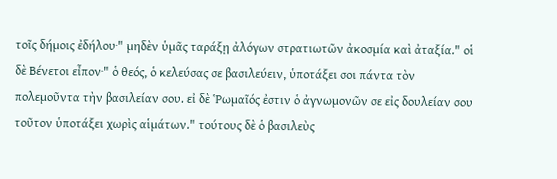τοῖς δήμοις ἐδήλου·" μηδὲν ὑμᾶς ταράξῃ ἀλόγων στρατιωτῶν ἀκοσμία καὶ ἀταξία." οἱ δὲ Βένετοι εἶπον·" ὁ θεός, ὁ κελεύσας σε βασιλεύειν, ὑποτάξει σοι πάντα τὸν πολεμοῦντα τὴν βασιλείαν σου. εἰ δὲ Ῥωμαῖός ἐστιν ὁ ἀγνωμονῶν σε εἰς δουλείαν σου τοῦτον ὑποτάξει χωρὶς αἱμάτων." τούτους δὲ ὁ βασιλεὺς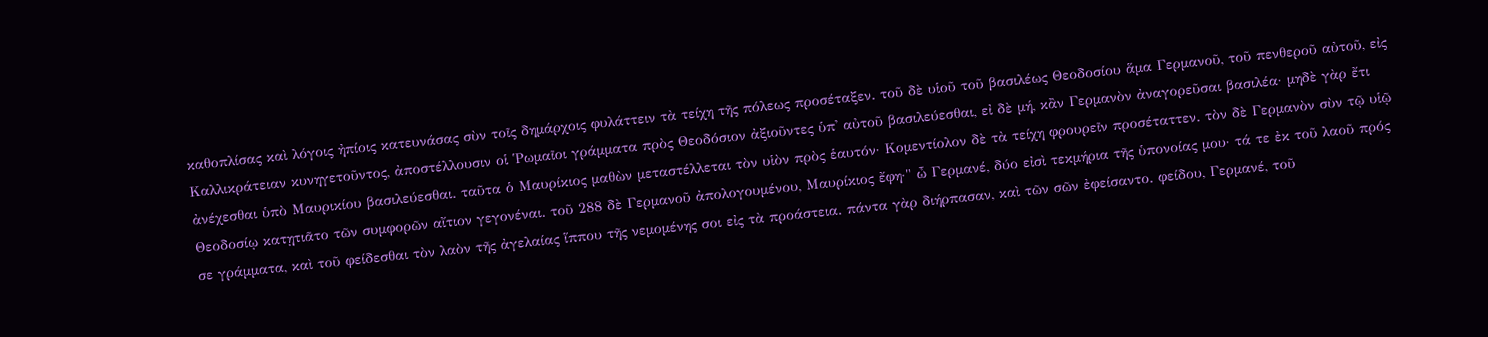καθοπλίσας καὶ λόγοις ἠπίοις κατευνάσας σὺν τοῖς δημάρχοις φυλάττειν τὰ τείχη τῆς πόλεως προσέταξεν. τοῦ δὲ υἱοῦ τοῦ βασιλέως Θεοδοσίου ἅμα Γερμανοῦ, τοῦ πενθεροῦ αὐτοῦ, εἰς Καλλικράτειαν κυνηγετοῦντος, ἀποστέλλουσιν οἱ Ῥωμαῖοι γράμματα πρὸς Θεοδόσιον ἀξιοῦντες ὑπ' αὐτοῦ βασιλεύεσθαι, εἰ δὲ μή, κἂν Γερμανὸν ἀναγορεῦσαι βασιλέα· μηδὲ γὰρ ἔτι ἀνέχεσθαι ὑπὸ Μαυρικίου βασιλεύεσθαι. ταῦτα ὁ Μαυρίκιος μαθὼν μεταστέλλεται τὸν υἱὸν πρὸς ἑαυτόν· Κομεντίολον δὲ τὰ τείχη φρουρεῖν προσέταττεν. τὸν δὲ Γερμανὸν σὺν τῷ υἱῷ Θεοδοσίῳ κατῃτιᾶτο τῶν συμφορῶν αἴτιον γεγονέναι. τοῦ 288 δὲ Γερμανοῦ ἀπολογουμένου, Μαυρίκιος ἔφη·" ὦ Γερμανέ, δύο εἰσὶ τεκμήρια τῆς ὑπονοίας μου· τά τε ἐκ τοῦ λαοῦ πρός σε γράμματα, καὶ τοῦ φείδεσθαι τὸν λαὸν τῆς ἀγελαίας ἵππου τῆς νεμομένης σοι εἰς τὰ προάστεια. πάντα γὰρ διήρπασαν, καὶ τῶν σῶν ἐφείσαντο. φείδου, Γερμανέ, τοῦ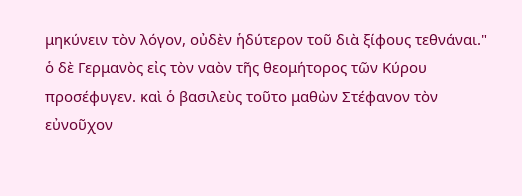μηκύνειν τὸν λόγον, οὐδὲν ἡδύτερον τοῦ διὰ ξίφους τεθνάναι." ὁ δὲ Γερμανὸς εἰς τὸν ναὸν τῆς θεομήτορος τῶν Κύρου προσέφυγεν. καὶ ὁ βασιλεὺς τοῦτο μαθὼν Στέφανον τὸν εὐνοῦχον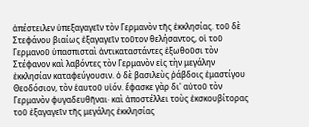ἀπέστειλεν ὑπεξαγαγεῖν τὸν Γερμανὸν τῆς ἐκκλησίας. τοῦ δὲ Στεφάνου βιαίως ἐξαγαγεῖν τοῦτον θελήσαντος, οἱ τοῦ Γερμανοῦ ὑπασπισταὶ ἀντικαταστάντες ἐξωθοῦσι τὸν Στέφανον καὶ λαβόντες τὸν Γερμανὸν εἰς τὴν μεγάλην ἐκκλησίαν καταφεύγουσιν. ὁ δὲ βασιλεὺς ῥάβδοις ἐμαστίγου Θεοδόσιον, τὸν ἑαυτοῦ υἱόν. ἔφασκε γὰρ δι' αὐτοῦ τὸν Γερμανὸν φυγαδευθῆναι· καὶ ἀποστέλλει τοὺς ἐκσκουβίτορας τοῦ ἐξαγαγεῖν τῆς μεγάλης ἐκκλησίας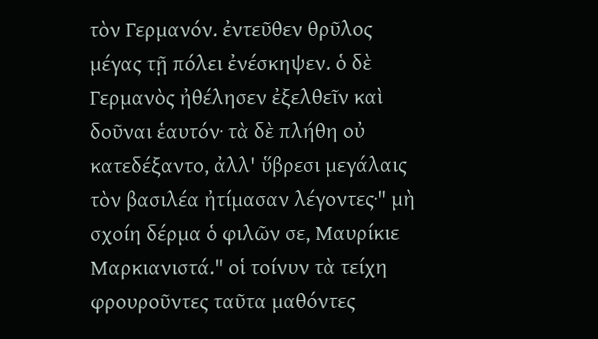τὸν Γερμανόν. ἐντεῦθεν θρῦλος μέγας τῇ πόλει ἐνέσκηψεν. ὁ δὲ Γερμανὸς ἠθέλησεν ἐξελθεῖν καὶ δοῦναι ἑαυτόν· τὰ δὲ πλήθη οὐ κατεδέξαντο, ἀλλ' ὕβρεσι μεγάλαις τὸν βασιλέα ἠτίμασαν λέγοντες·" μὴ σχοίη δέρμα ὁ φιλῶν σε, Μαυρίκιε Μαρκιανιστά." οἱ τοίνυν τὰ τείχη φρουροῦντες ταῦτα μαθόντες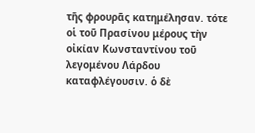τῆς φρουρᾶς κατημέλησαν. τότε οἱ τοῦ Πρασίνου μέρους τὴν οἰκίαν Κωνσταντίνου τοῦ λεγομένου Λάρδου καταφλέγουσιν. ὁ δὲ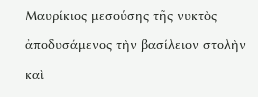Μαυρίκιος μεσούσης τῆς νυκτὸς ἀποδυσάμενος τὴν βασίλειον στολὴν καὶ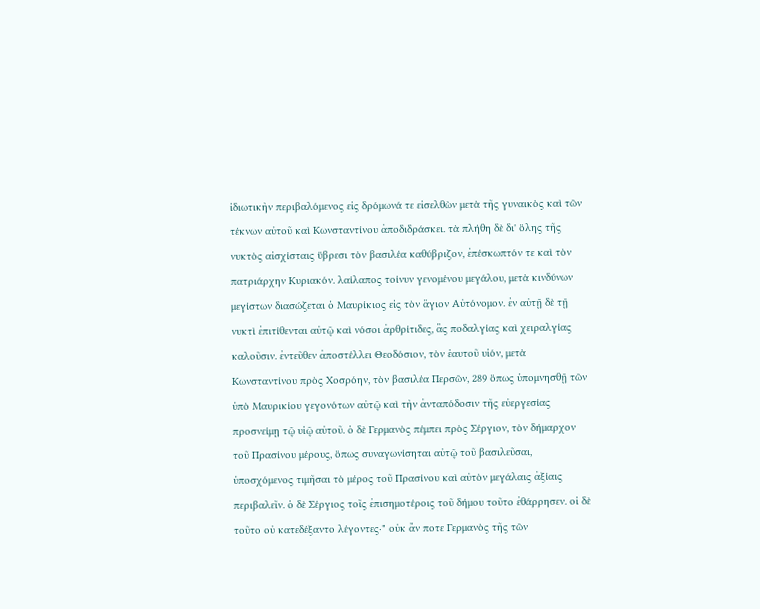ἰδιωτικὴν περιβαλόμενος εἰς δρόμωνά τε εἰσελθὼν μετὰ τῆς γυναικὸς καὶ τῶν τέκνων αὐτοῦ καὶ Κωνσταντίνου ἀποδιδράσκει. τὰ πλήθη δὲ δι' ὅλης τῆς νυκτὸς αἰσχίσταις ὕβρεσι τὸν βασιλέα καθύβριζον, ἐπέσκωπτόν τε καὶ τὸν πατριάρχην Κυριακόν. λαίλαπος τοίνυν γενομένου μεγάλου, μετὰ κινδύνων μεγίστων διασώζεται ὁ Μαυρίκιος εἰς τὸν ἅγιον Αὐτόνομον. ἐν αὐτῇ δὲ τῇ νυκτὶ ἐπιτίθενται αὐτῷ καὶ νόσοι ἀρθρίτιδες, ἃς ποδαλγίας καὶ χειραλγίας καλοῦσιν. ἐντεῦθεν ἀποστέλλει Θεοδόσιον, τὸν ἑαυτοῦ υἱόν, μετὰ Κωνσταντίνου πρὸς Χοσρόην, τὸν βασιλέα Περσῶν, 289 ὅπως ὑπομνησθῇ τῶν ὑπὸ Μαυρικίου γεγονότων αὐτῷ καὶ τὴν ἀνταπόδοσιν τῆς εὐεργεσίας προσνείμῃ τῷ υἱῷ αὐτοῦ. ὁ δὲ Γερμανὸς πέμπει πρὸς Σέργιον, τὸν δήμαρχον τοῦ Πρασίνου μέρους, ὅπως συναγωνίσηται αὐτῷ τοῦ βασιλεῦσαι, ὑποσχόμενος τιμῆσαι τὸ μέρος τοῦ Πρασίνου καὶ αὐτὸν μεγάλαις ἀξίαις περιβαλεῖν. ὁ δὲ Σέργιος τοῖς ἐπισημοτέροις τοῦ δήμου τοῦτο ἐθάρρησεν. οἱ δὲ τοῦτο οὐ κατεδέξαντο λέγοντες·" οὐκ ἄν ποτε Γερμανὸς τῆς τῶν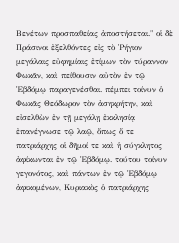Βενέτων προσπαθείας ἀποστήσεται." οἱ δὲ Πράσινοι ἐξελθόντες εἰς τὸ Ῥήγιον μεγάλαις εὐφημίαις ἐτίμων τὸν τύραννον Φωκᾶν, καὶ πείθουσιν αὐτὸν ἐν τῷ Ἑβδόμῳ παραγενέσθαι. πέμπει τοίνυν ὁ Φωκᾶς Θεόδωρον τὸν ἀσηκρήτην, καὶ εἰσελθὼν ἐν τῇ μεγάλῃ ἐκκλησίᾳ ἐπανέγνωσε τῷ λαῷ, ὅπως ὅ τε πατριάρχης οἱ δῆμοί τε καὶ ἡ σύγκλητος ἀφίκωνται ἐν τῷ Ἑβδόμῳ. τούτου τοίνυν γεγονότος, καὶ πάντων ἐν τῷ Ἑβδόμῳ ἀφικομένων, Κυριακὸς ὁ πατριάρχης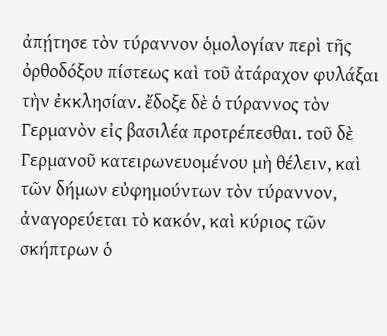ἀπῄτησε τὸν τύραννον ὁμολογίαν περὶ τῆς ὀρθοδόξου πίστεως καὶ τοῦ ἀτάραχον φυλάξαι τὴν ἐκκλησίαν. ἔδοξε δὲ ὁ τύραννος τὸν Γερμανὸν εἰς βασιλέα προτρέπεσθαι. τοῦ δὲ Γερμανοῦ κατειρωνευομένου μὴ θέλειν, καὶ τῶν δήμων εὐφημούντων τὸν τύραννον, ἀναγορεύεται τὸ κακόν, καὶ κύριος τῶν σκήπτρων ὁ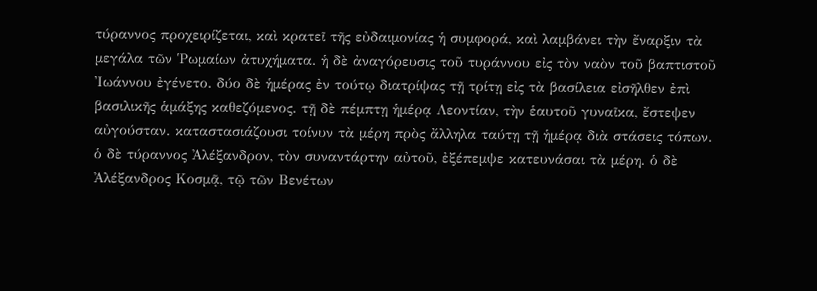τύραννος προχειρίζεται, καὶ κρατεῖ τῆς εὐδαιμονίας ἡ συμφορά, καὶ λαμβάνει τὴν ἔναρξιν τὰ μεγάλα τῶν Ῥωμαίων ἀτυχήματα. ἡ δὲ ἀναγόρευσις τοῦ τυράννου εἰς τὸν ναὸν τοῦ βαπτιστοῦ Ἰωάννου ἐγένετο. δύο δὲ ἡμέρας ἐν τούτῳ διατρίψας τῇ τρίτῃ εἰς τὰ βασίλεια εἰσῆλθεν ἐπὶ βασιλικῆς ἁμάξης καθεζόμενος. τῇ δὲ πέμπτῃ ἡμέρᾳ Λεοντίαν, τὴν ἑαυτοῦ γυναῖκα, ἔστεψεν αὐγούσταν. καταστασιάζουσι τοίνυν τὰ μέρη πρὸς ἄλληλα ταύτῃ τῇ ἡμέρᾳ διὰ στάσεις τόπων. ὁ δὲ τύραννος Ἀλέξανδρον, τὸν συναντάρτην αὐτοῦ, ἐξέπεμψε κατευνάσαι τὰ μέρη. ὁ δὲ Ἀλέξανδρος Κοσμᾷ, τῷ τῶν Βενέτων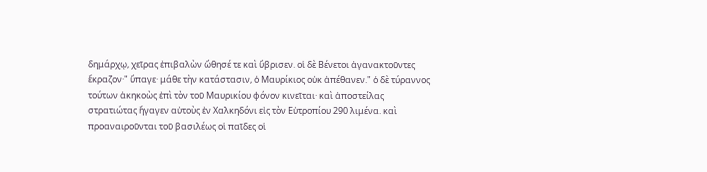δημάρχῳ, χεῖρας ἐπιβαλὼν ὤθησέ τε καὶ ὕβρισεν. οἱ δὲ Βένετοι ἀγανακτοῦντες ἔκραζον·" ὕπαγε· μάθε τὴν κατάστασιν, ὁ Μαυρίκιος οὐκ ἀπέθανεν." ὁ δὲ τύραννος τούτων ἀκηκοὼς ἐπὶ τὸν τοῦ Μαυρικίου φόνον κινεῖται· καὶ ἀποστείλας στρατιώτας ἤγαγεν αὐτοὺς ἐν Χαλκηδόνι εἰς τὸν Εὐτροπίου 290 λιμένα. καὶ προαναιροῦνται τοῦ βασιλέως οἱ παῖδες οἱ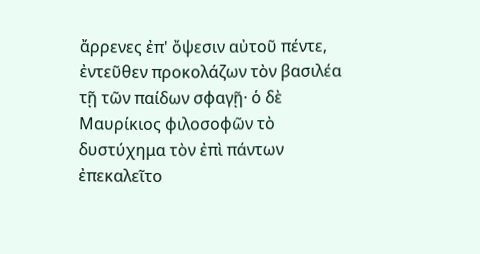ἄρρενες ἐπ' ὄψεσιν αὐτοῦ πέντε, ἐντεῦθεν προκολάζων τὸν βασιλέα τῇ τῶν παίδων σφαγῇ· ὁ δὲ Μαυρίκιος φιλοσοφῶν τὸ δυστύχημα τὸν ἐπὶ πάντων ἐπεκαλεῖτο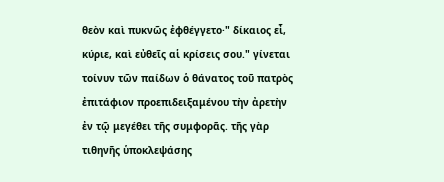θεὸν καὶ πυκνῶς ἐφθέγγετο·" δίκαιος εἶ, κύριε, καὶ εὐθεῖς αἱ κρίσεις σου." γίνεται τοίνυν τῶν παίδων ὁ θάνατος τοῦ πατρὸς ἐπιτάφιον προεπιδειξαμένου τὴν ἀρετὴν ἐν τῷ μεγέθει τῆς συμφορᾶς. τῆς γὰρ τιθηνῆς ὑποκλεψάσης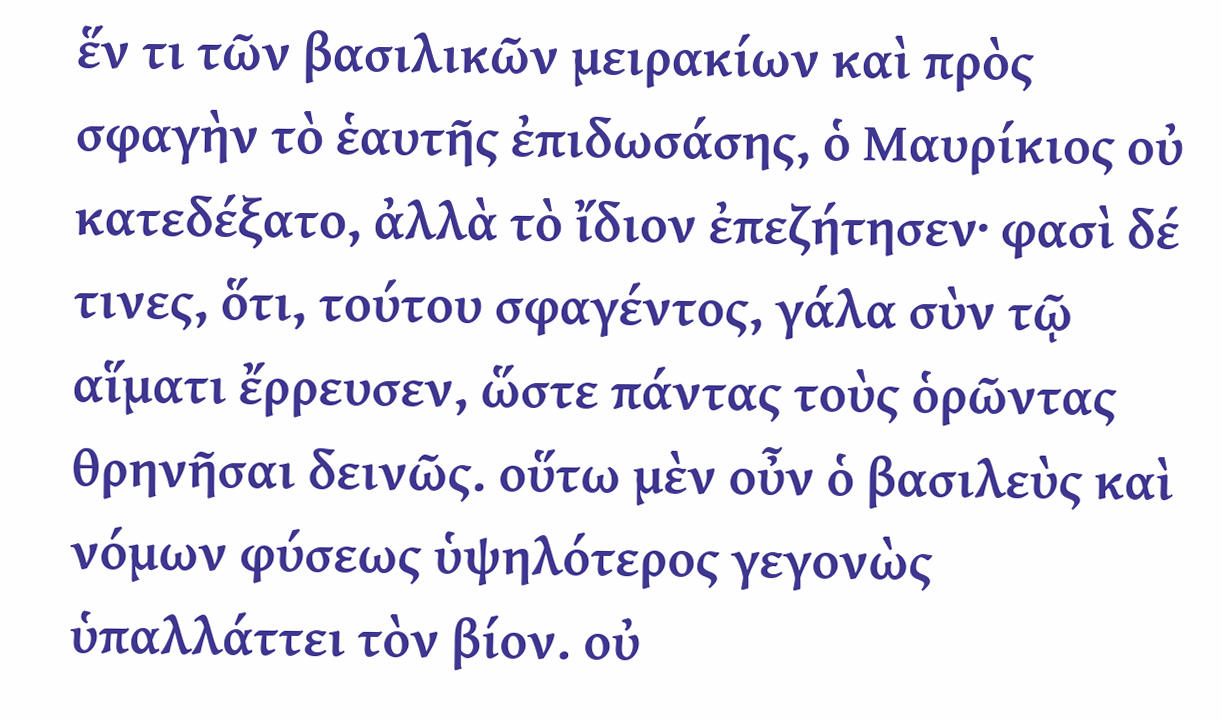ἕν τι τῶν βασιλικῶν μειρακίων καὶ πρὸς σφαγὴν τὸ ἑαυτῆς ἐπιδωσάσης, ὁ Μαυρίκιος οὐ κατεδέξατο, ἀλλὰ τὸ ἴδιον ἐπεζήτησεν· φασὶ δέ τινες, ὅτι, τούτου σφαγέντος, γάλα σὺν τῷ αἵματι ἔρρευσεν, ὥστε πάντας τοὺς ὁρῶντας θρηνῆσαι δεινῶς. οὕτω μὲν οὖν ὁ βασιλεὺς καὶ νόμων φύσεως ὑψηλότερος γεγονὼς ὑπαλλάττει τὸν βίον. οὐ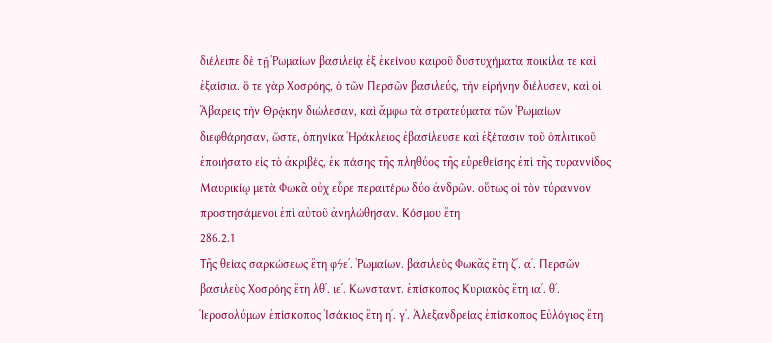διέλειπε δὲ τῇ Ῥωμαίων βασιλείᾳ ἐξ ἐκείνου καιροῦ δυστυχήματα ποικίλα τε καὶ ἐξαίσια. ὅ τε γὰρ Χοσρόης, ὁ τῶν Περσῶν βασιλεύς, τὴν εἰρήνην διέλυσεν, καὶ οἱ Ἄβαρεις τὴν Θρᾴκην διώλεσαν, καὶ ἄμφω τὰ στρατεύματα τῶν Ῥωμαίων διεφθάρησαν, ὥστε, ὁπηνίκα Ἡράκλειος ἐβασίλευσε καὶ ἐξέτασιν τοῦ ὁπλιτικοῦ ἐποιήσατο εἰς τὸ ἀκριβές, ἐκ πάσης τῆς πληθύος τῆς εὑρεθείσης ἐπὶ τῆς τυραννίδος Μαυρικίῳ μετὰ Φωκᾶ οὐχ εὗρε περαιτέρω δύο ἀνδρῶν. οὕτως οἱ τὸν τύραννον προστησάμενοι ἐπὶ αὐτοῦ ἀνηλώθησαν. Κόσμου ἔτη
286.2.1
Τῆς θείας σαρκώσεως ἔτη φϟεʹ. Ῥωμαίων. βασιλεὺς Φωκᾶς ἔτη ζʹ. αʹ. Περσῶν βασιλεὺς Χοσρόης ἔτη λθʹ. ιεʹ. Κωνσταντ. ἐπίσκοπος Κυριακὸς ἔτη ιαʹ. θʹ. Ἱεροσολύμων ἐπίσκοπος Ἰσάκιος ἔτη ηʹ. γʹ. Ἀλεξανδρείας ἐπίσκοπος Εὐλόγιος ἔτη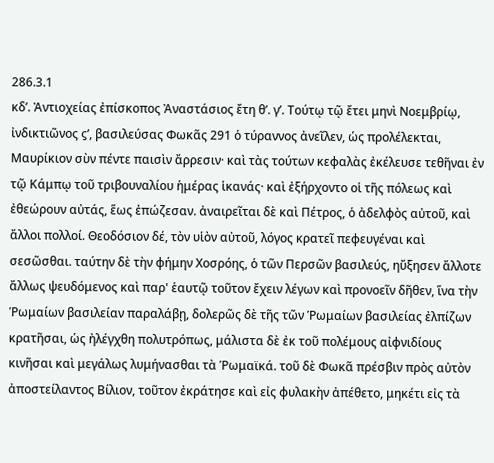286.3.1
κδʹ. Ἀντιοχείας ἐπίσκοπος Ἀναστάσιος ἔτη θʹ. γʹ. Τούτῳ τῷ ἔτει μηνὶ Νοεμβρίῳ, ἰνδικτιῶνος ϛʹ, βασιλεύσας Φωκᾶς 291 ὁ τύραννος ἀνεῖλεν, ὡς προλέλεκται, Μαυρίκιον σὺν πέντε παισὶν ἄρρεσιν· καὶ τὰς τούτων κεφαλὰς ἐκέλευσε τεθῆναι ἐν τῷ Κάμπῳ τοῦ τριβουναλίου ἡμέρας ἱκανάς· καὶ ἐξήρχοντο οἱ τῆς πόλεως καὶ ἐθεώρουν αὐτάς, ἕως ἐπώζεσαν. ἀναιρεῖται δὲ καὶ Πέτρος, ὁ ἀδελφὸς αὐτοῦ, καὶ ἄλλοι πολλοί. Θεοδόσιον δέ, τὸν υἱὸν αὐτοῦ, λόγος κρατεῖ πεφευγέναι καὶ σεσῶσθαι. ταύτην δὲ τὴν φήμην Χοσρόης, ὁ τῶν Περσῶν βασιλεύς, ηὔξησεν ἄλλοτε ἄλλως ψευδόμενος καὶ παρ' ἑαυτῷ τοῦτον ἔχειν λέγων καὶ προνοεῖν δῆθεν, ἵνα τὴν Ῥωμαίων βασιλείαν παραλάβῃ, δολερῶς δὲ τῆς τῶν Ῥωμαίων βασιλείας ἐλπίζων κρατῆσαι, ὡς ἠλέγχθη πολυτρόπως, μάλιστα δὲ ἐκ τοῦ πολέμους αἰφνιδίους κινῆσαι καὶ μεγάλως λυμήνασθαι τὰ Ῥωμαϊκά. τοῦ δὲ Φωκᾶ πρέσβιν πρὸς αὐτὸν ἀποστείλαντος Βίλιον, τοῦτον ἐκράτησε καὶ εἰς φυλακὴν ἀπέθετο, μηκέτι εἰς τὰ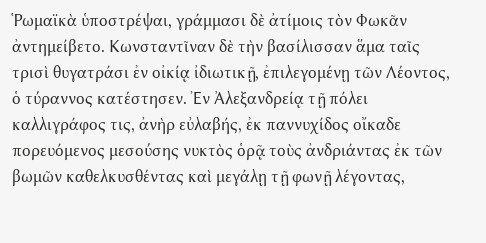Ῥωμαϊκὰ ὑποστρέψαι, γράμμασι δὲ ἀτίμοις τὸν Φωκᾶν ἀντημείβετο. Κωνσταντῖναν δὲ τὴν βασίλισσαν ἅμα ταῖς τρισὶ θυγατράσι ἐν οἰκίᾳ ἰδιωτικῇ, ἐπιλεγομένῃ τῶν Λέοντος, ὁ τύραννος κατέστησεν. Ἐν Ἀλεξανδρείᾳ τῇ πόλει καλλιγράφος τις, ἀνὴρ εὐλαβής, ἐκ παννυχίδος οἴκαδε πορευόμενος μεσούσης νυκτὸς ὁρᾷ τοὺς ἀνδριάντας ἐκ τῶν βωμῶν καθελκυσθέντας καὶ μεγάλῃ τῇ φωνῇ λέγοντας,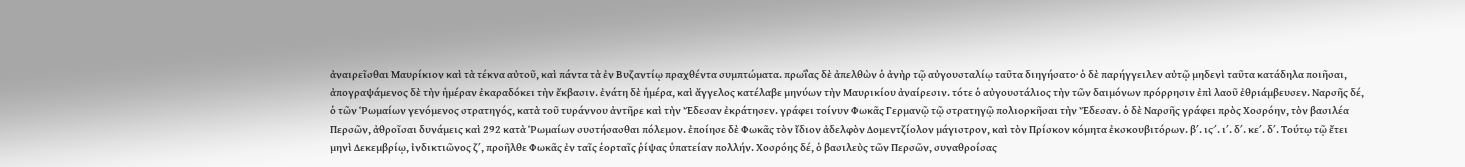ἀναιρεῖσθαι Μαυρίκιον καὶ τὰ τέκνα αὐτοῦ, καὶ πάντα τὰ ἐν Βυζαντίῳ πραχθέντα συμπτώματα. πρωΐας δὲ ἀπελθὼν ὁ ἀνὴρ τῷ αὐγουσταλίῳ ταῦτα διηγήσατο· ὁ δὲ παρήγγειλεν αὐτῷ μηδενὶ ταῦτα κατάδηλα ποιῆσαι, ἀπογραψάμενος δὲ τὴν ἡμέραν ἐκαραδόκει τὴν ἔκβασιν. ἐνάτη δὲ ἡμέρα, καὶ ἄγγελος κατέλαβε μηνύων τὴν Μαυρικίου ἀναίρεσιν. τότε ὁ αὐγουστάλιος τὴν τῶν δαιμόνων πρόρρησιν ἐπὶ λαοῦ ἐθριάμβευσεν. Ναρσῆς δέ, ὁ τῶν Ῥωμαίων γενόμενος στρατηγός, κατὰ τοῦ τυράννου ἀντῆρε καὶ τὴν Ἔδεσαν ἐκράτησεν. γράφει τοίνυν Φωκᾶς Γερμανῷ τῷ στρατηγῷ πολιορκῆσαι τὴν Ἔδεσαν. ὁ δὲ Ναρσῆς γράφει πρὸς Χοσρόην, τὸν βασιλέα Περσῶν, ἀθροῖσαι δυνάμεις καὶ 292 κατὰ Ῥωμαίων συστήσασθαι πόλεμον. ἐποίησε δὲ Φωκᾶς τὸν ἴδιον ἀδελφὸν Δομεντζίολον μάγιστρον, καὶ τὸν Πρίσκον κόμητα ἐκσκουβιτόρων. βʹ. ιϛʹ. ιʹ. δʹ. κεʹ. δʹ. Τούτῳ τῷ ἔτει μηνὶ Δεκεμβρίῳ, ἰνδικτιῶνος ζʹ, προῆλθε Φωκᾶς ἐν ταῖς ἑορταῖς ῥίψας ὑπατείαν πολλήν. Χοσρόης δέ, ὁ βασιλεὺς τῶν Περσῶν, συναθροίσας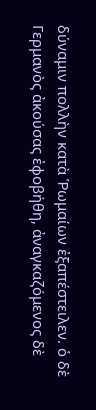δύναμιν πολλὴν κατὰ Ῥωμαίων ἐξαπέστειλεν. ὁ δὲ Γερμανὸς ἀκούσας ἐφοβήθη, ἀναγκαζόμενος δὲ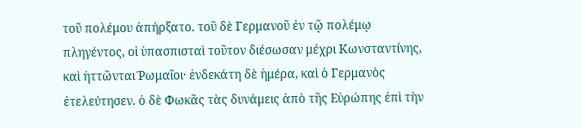τοῦ πολέμου ἀπήρξατο. τοῦ δὲ Γερμανοῦ ἐν τῷ πολέμῳ πληγέντος, οἱ ὑπασπισταὶ τοῦτον διέσωσαν μέχρι Κωνσταντίνης, καὶ ἡττῶνται Ῥωμαῖοι· ἑνδεκάτη δὲ ἡμέρα, καὶ ὁ Γερμανὸς ἐτελεύτησεν. ὁ δὲ Φωκᾶς τὰς δυνάμεις ἀπὸ τῆς Εὐρώπης ἐπὶ τὴν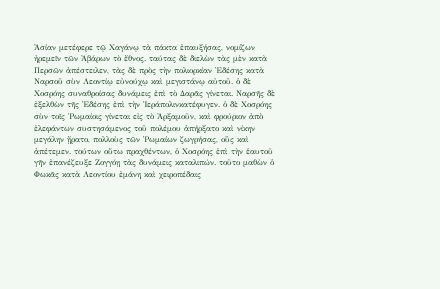Ἀσίαν μετέφερε τῷ Χαγάνῳ τὰ πάκτα ἐπαυξήσας, νομίζων ἠρεμεῖν τῶν Ἀβάρων τὸ ἔθνος. ταύτας δὲ διελὼν τὰς μὲν κατὰ Περσῶν ἀπέστειλεν, τὰς δὲ πρὸς τὴν πολιορκίαν Ἐδέσης κατὰ Ναρσοῦ σὺν Λεοντίῳ εὐνούχῳ καὶ μεγιστάνῳ αὐτοῦ. ὁ δὲ Χοσρόης συναθροίσας δυνάμεις ἐπὶ τὸ Δαρᾶς γίνεται. Ναρσῆς δὲ ἐξελθὼν τῆς Ἐδέσης ἐπὶ τὴν Ἱεράπολινκατέφυγεν. ὁ δὲ Χοσρόης σὺν τοῖς Ῥωμαίοις γίνεται εἰς τὸ Ἀρξαμοῦν, καὶ φρούριον ἀπὸ ἐλεφάντων συστησάμενος τοῦ πολέμου ἀπήρξατο καὶ νίκην μεγάλην ᾔρατο, πολλοὺς τῶν Ῥωμαίων ζωγρήσας, οὓς καὶ ἀπέτεμεν. τούτων οὕτω πραχθέντων, ὁ Χοσρόης ἐπὶ τὴν ἑαυτοῦ γῆν ἐπανέζευξε Ζογγόῃ τὰς δυνάμεις καταλιπών. τοῦτο μαθὼν ὁ Φωκᾶς κατὰ Λεοντίου ἐμάνη καὶ χειροπέδαις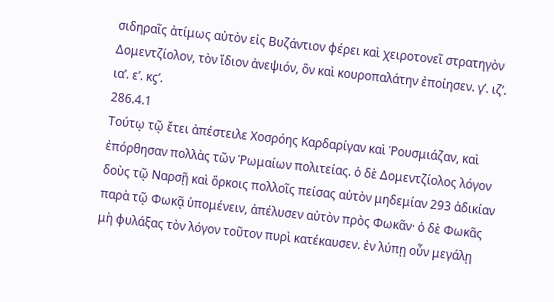σιδηραῖς ἀτίμως αὐτὸν εἰς Βυζάντιον φέρει καὶ χειροτονεῖ στρατηγὸν Δομεντζίολον, τὸν ἴδιον ἀνεψιόν, ὃν καὶ κουροπαλάτην ἐποίησεν. γʹ. ιζʹ. ιαʹ. εʹ. κϛʹ.
286.4.1
Τούτῳ τῷ ἔτει ἀπέστειλε Χοσρόης Καρδαρίγαν καὶ Ῥουσμιάζαν, καὶ ἐπόρθησαν πολλὰς τῶν Ῥωμαίων πολιτείας. ὁ δὲ Δομεντζίολος λόγον δοὺς τῷ Ναρσῇ καὶ ὅρκοις πολλοῖς πείσας αὐτὸν μηδεμίαν 293 ἀδικίαν παρὰ τῷ Φωκᾷ ὑπομένειν, ἀπέλυσεν αὐτὸν πρὸς Φωκᾶν· ὁ δὲ Φωκᾶς μὴ φυλάξας τὸν λόγον τοῦτον πυρὶ κατέκαυσεν. ἐν λύπῃ οὖν μεγάλῃ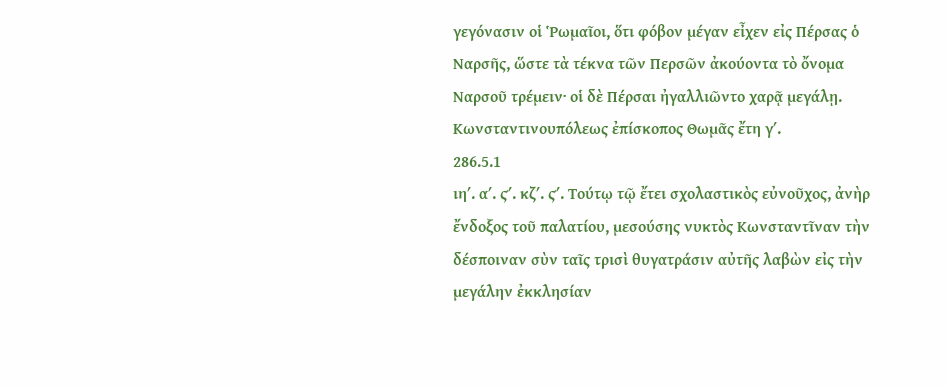γεγόνασιν οἱ Ῥωμαῖοι, ὅτι φόβον μέγαν εἶχεν εἰς Πέρσας ὁ Ναρσῆς, ὥστε τὰ τέκνα τῶν Περσῶν ἀκούοντα τὸ ὄνομα Ναρσοῦ τρέμειν· οἱ δὲ Πέρσαι ἠγαλλιῶντο χαρᾷ μεγάλῃ. Κωνσταντινουπόλεως ἐπίσκοπος Θωμᾶς ἔτη γʹ.
286.5.1
ιηʹ. αʹ. ϛʹ. κζʹ. ϛʹ. Τούτῳ τῷ ἔτει σχολαστικὸς εὐνοῦχος, ἀνὴρ ἔνδοξος τοῦ παλατίου, μεσούσης νυκτὸς Κωνσταντῖναν τὴν δέσποιναν σὺν ταῖς τρισὶ θυγατράσιν αὐτῆς λαβὼν εἰς τὴν μεγάλην ἐκκλησίαν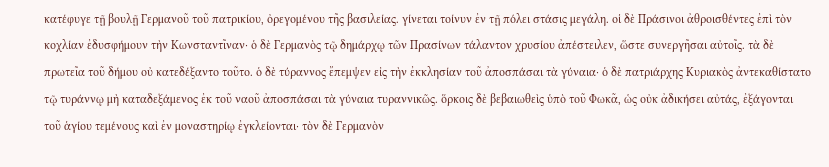κατέφυγε τῇ βουλῇ Γερμανοῦ τοῦ πατρικίου, ὀρεγομένου τῆς βασιλείας. γίνεται τοίνυν ἐν τῇ πόλει στάσις μεγάλη. οἱ δὲ Πράσινοι ἀθροισθέντες ἐπὶ τὸν κοχλίαν ἐδυσφήμουν τὴν Κωνσταντῖναν· ὁ δὲ Γερμανὸς τῷ δημάρχῳ τῶν Πρασίνων τάλαντον χρυσίου ἀπέστειλεν, ὥστε συνεργῆσαι αὐτοῖς. τὰ δὲ πρωτεῖα τοῦ δήμου οὐ κατεδέξαντο τοῦτο. ὁ δὲ τύραννος ἔπεμψεν εἰς τὴν ἐκκλησίαν τοῦ ἀποσπάσαι τὰ γύναια· ὁ δὲ πατριάρχης Κυριακὸς ἀντεκαθίστατο τῷ τυράννῳ μὴ καταδεξάμενος ἐκ τοῦ ναοῦ ἀποσπάσαι τὰ γύναια τυραννικῶς. ὅρκοις δὲ βεβαιωθεὶς ὑπὸ τοῦ Φωκᾶ, ὡς οὐκ ἀδικήσει αὐτάς, ἐξάγονται τοῦ ἁγίου τεμένους καὶ ἐν μοναστηρίῳ ἐγκλείονται· τὸν δὲ Γερμανὸν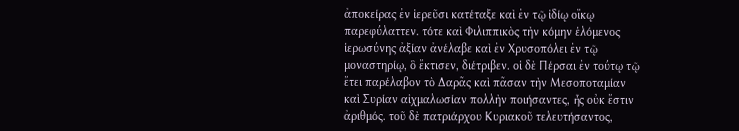ἀποκείρας ἐν ἱερεῦσι κατέταξε καὶ ἐν τῷ ἰδίῳ οἴκῳ παρεφύλαττεν. τότε καὶ Φιλιππικὸς τὴν κόμην ἑλόμενος ἱερωσύνης ἀξίαν ἀνέλαβε καὶ ἐν Χρυσοπόλει ἐν τῷ μοναστηρίῳ, ὃ ἔκτισεν, διέτριβεν. οἱ δὲ Πέρσαι ἐν τούτῳ τῷ ἔτει παρέλαβον τὸ Δαρᾶς καὶ πᾶσαν τὴν Μεσοποταμίαν καὶ Συρίαν αἰχμαλωσίαν πολλὴν ποιήσαντες, ἧς οὐκ ἔστιν ἀριθμός. τοῦ δὲ πατριάρχου Κυριακοῦ τελευτήσαντος,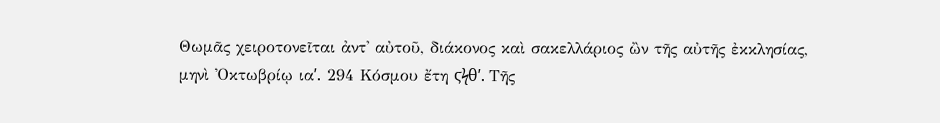Θωμᾶς χειροτονεῖται ἀντ' αὐτοῦ, διάκονος καὶ σακελλάριος ὢν τῆς αὐτῆς ἐκκλησίας, μηνὶ Ὀκτωβρίῳ ιαʹ. 294 Κόσμου ἔτη ϛϟθʹ. Τῆς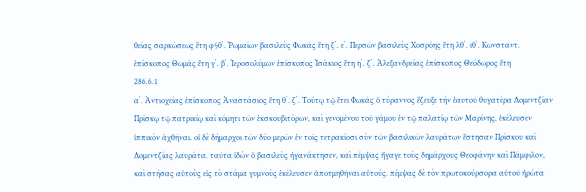θείας σαρκώσεως ἔτη φϟθʹ. Ῥωμαίων βασιλεὺς Φωκᾶς ἔτη ζʹ. εʹ. Περσῶν βασιλεὺς Χοσρόης ἔτη λθʹ. ιθʹ. Κωνσταντ. ἐπίσκοπος Θωμᾶς ἔτη γʹ. βʹ. Ἱεροσολύμων ἐπίσκοπος Ἰσάκιος ἔτη ηʹ. ζʹ. Ἀλεξανδρείας ἐπίσκοπος Θεόδωρος ἔτη
286.6.1
αʹ. Ἀντιοχείας ἐπίσκοπος Ἀναστάσιος ἔτη θʹ. ζʹ. Τούτῳ τῷ ἔτει Φωκᾶς ὁ τύραννος ἔζευξε τὴν ἑαυτοῦ θυγατέρα Δομεντζίαν Πρίσκῳ τῷ πατρικίῳ καὶ κόμητι τῶν ἐκσκουβιτόρων, καὶ γενομένου τοῦ γάμου ἐν τῷ παλατίῳ τῶν Μαρίνης, ἐκέλευσεν ἱππικὸν ἀχθῆναι. οἱ δὲ δήμαρχοι τῶν δύο μερῶν ἐν τοῖς τετρακίοσι σὺν τῶν βασιλικῶν λαυράτων ἔστησαν Πρίσκου καὶ Δομεντζίας λαυράτα. ταῦτα ἰδὼν ὁ βασιλεὺς ἠγανάκτησεν, καὶ πέμψας ἤγαγε τοὺς δημάρχους Θεοφάνην καὶ Πάμφιλον, καὶ στήσας αὐτοὺς εἰς τὸ στάμα γυμνοὺς ἐκέλευσεν ἀποτμηθῆναι αὐτούς. πέμψας δὲ τὸν πρωτοκούρσορα αὐτοῦ ἠρώτα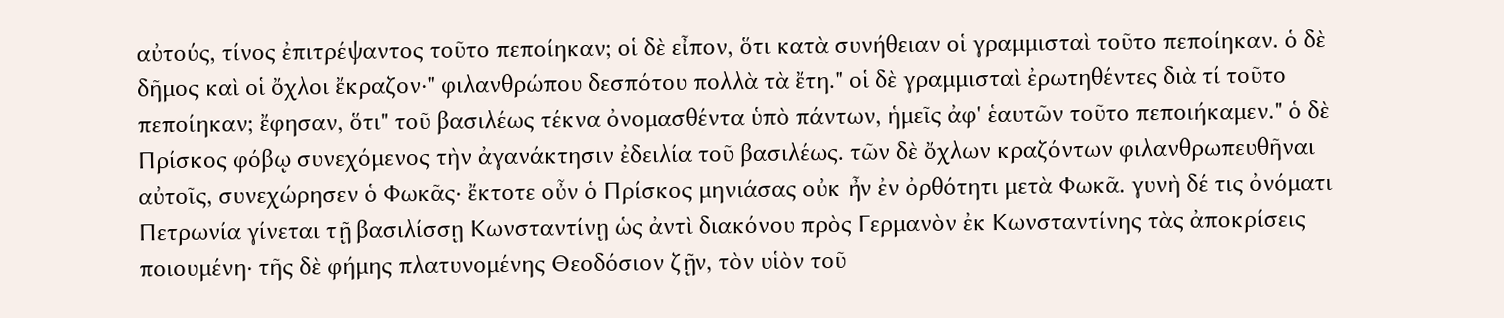αὐτούς, τίνος ἐπιτρέψαντος τοῦτο πεποίηκαν; οἱ δὲ εἶπον, ὅτι κατὰ συνήθειαν οἱ γραμμισταὶ τοῦτο πεποίηκαν. ὁ δὲ δῆμος καὶ οἱ ὄχλοι ἔκραζον·" φιλανθρώπου δεσπότου πολλὰ τὰ ἔτη." οἱ δὲ γραμμισταὶ ἐρωτηθέντες διὰ τί τοῦτο πεποίηκαν; ἔφησαν, ὅτι" τοῦ βασιλέως τέκνα ὀνομασθέντα ὑπὸ πάντων, ἡμεῖς ἀφ' ἑαυτῶν τοῦτο πεποιήκαμεν." ὁ δὲ Πρίσκος φόβῳ συνεχόμενος τὴν ἀγανάκτησιν ἐδειλία τοῦ βασιλέως. τῶν δὲ ὄχλων κραζόντων φιλανθρωπευθῆναι αὐτοῖς, συνεχώρησεν ὁ Φωκᾶς· ἔκτοτε οὖν ὁ Πρίσκος μηνιάσας οὐκ ἦν ἐν ὀρθότητι μετὰ Φωκᾶ. γυνὴ δέ τις ὀνόματι Πετρωνία γίνεται τῇ βασιλίσσῃ Κωνσταντίνῃ ὡς ἀντὶ διακόνου πρὸς Γερμανὸν ἐκ Κωνσταντίνης τὰς ἀποκρίσεις ποιουμένη· τῆς δὲ φήμης πλατυνομένης Θεοδόσιον ζῇν, τὸν υἱὸν τοῦ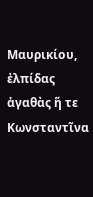Μαυρικίου, ἐλπίδας ἀγαθὰς ἥ τε Κωνσταντῖνα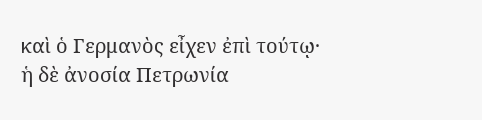καὶ ὁ Γερμανὸς εἶχεν ἐπὶ τούτῳ· ἡ δὲ ἀνοσία Πετρωνία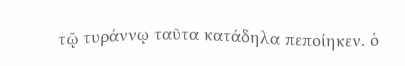τῷ τυράννῳ ταῦτα κατάδηλα πεποίηκεν. ὁ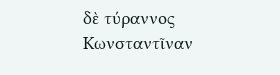δὲ τύραννος Κωνσταντῖναν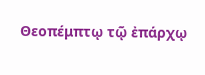Θεοπέμπτῳ τῷ ἐπάρχῳ